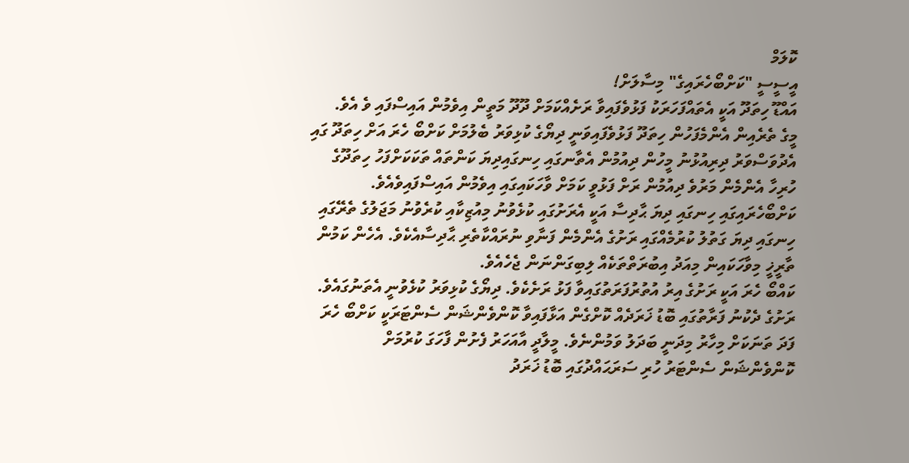ކޮލަމް
އީސީސީ "ކަށްބޯހެރައިގެ" މިސާލަށް!
އައްޑޫ ހިތަދޫ އަކީ އެތައްފަހަރަކު ފަޅުވެފައިވާ ރަށެއްކަމަށް ދޫދޫ މަތީން އިވެމުން އައިސްފައި ވެ އެވެ.
މީގެ ތެރެއިން އެންމެފަހުން ހިތަދޫ ފަޅުވެފައިވަނީ ދިޔޯގެ ކުޅިވަރު ބެލުމަށް ކަށްބޯ ހެރަ އަށް ހިތަދޫ ގައި އެދުވަސްވަރު ދިރިއުޅުނު މީހުން ދިއުމުން އެތާނގައި ހިނގައިދިޔަ ކަންތައް ތަކަކަށްފަހު ހިތަދޫގެ ހުރިހާ އެންމެން މަރުވެ ދިއުމުން ރަށް ފަޅުވީ ކަމަށް ވާހަކައިގައި އިވެމުން އައިސްފައިވެއެވެ.
ކަށްބޯހެރައިގައި ހިނގައި ދިޔަ ޙާދިސާ އަކީ އެރަށުގައި ކުޅެވުނު މިއުޒިކާއި ކުރެވުނު މަޖަލުގެ ތެރޭގައި ހިނގައި ދިޔަ ގަތުލު ކުރުމެއްގައި ރަށުގެ އެންމެން ފަނާވި ނުރައްކާތެރި ޙާދިސާއެކެވެ. އެހެން ކަމުން ތާރީޚީ މިވާހަކައިން މިއަދު އިބުރަތްތަކެއް ލިބިގަންނަން ޖެހެއެވެ.
ކައްބޯ ހެރަ އަކީ ރަށުގެ އިރު އުތުރުފަރަތުގައިވާ ފަޅު ރަށެކެވެ. ދިޔޯގެ ކުޅިވަރު ކުޅެވުނީ އެތަނުގައެވެ. ރަށުގެ ދެކުނު ފަރާތުގައި ބޮޑު ޚަރަދެއް ކޮށްގެން އަޅާފައިވާ ކޮންވެންޝަން ސެންޓަރަކީ ކަށްބޯ ހެރަ ފަދަ ތަނަކަށް މިހާރު މިދަނީ ބަދަލު ވަމުންނެވެ. މީލާދީ އާއަހަރު ފެށުން ފާހަގަ ކުރުމަށް ކޮންވެންޝަން ސެންޓަރު ހުރި ސަރަޙައްދުގައި ބޮޑު ޚަރަދު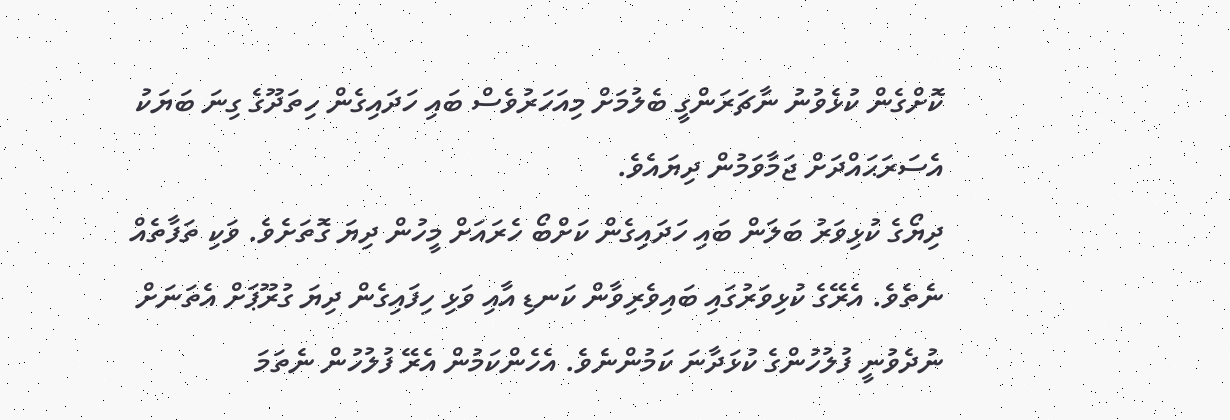ކޮށްގެން ކުޅެވުނު ނާޗަރަންގީ ބެލުމަށް މިއަހަރުވެސް ބައި ހަދައިގެން ހިތަދޫގެ ގިނަ ބަޔަކު އެސަރަޙައްދަށް ޖަމާވަމުން ދިޔައެވެ.
ދިޔޯގެ ކުޅިވަރު ބަލަން ބައި ހަދައިގެން ކަށްބޯ ހެރައަށް މީހުން ދިޔަ ގޮތަށެވެ. ވަކި ތަފާތެއް ނެތެވެ. އެރޭގެ ކުޅިވަރުގައި ބައިވެރިވާން ކަނޑި އާއި ވަޅި ހިފައިގެން ދިޔަ ގުރޫޕަށް އެތަނަށް ނުދެވުނީ ފުލުހުންގެ ކުޅަދާނަ ކަމުންނެވެ. އެހެންކަމުން އެރޭ ފުލުހުން ނެތަމަ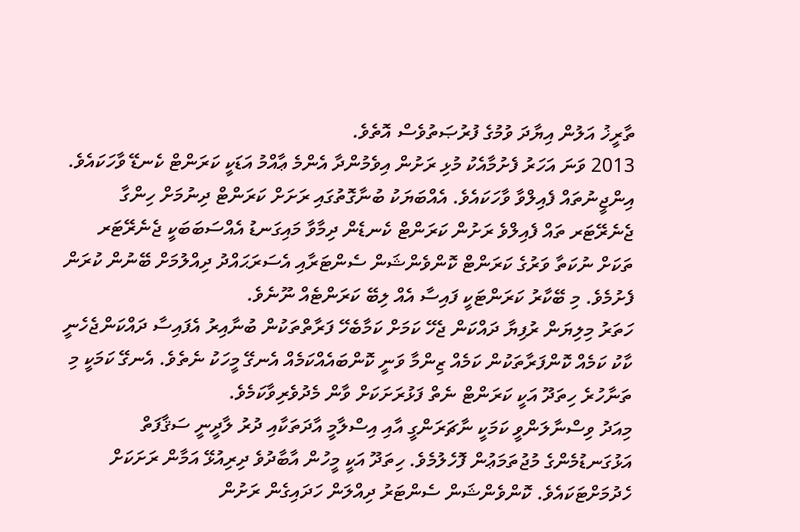ތާރީޚު އަލުން އިޔާދަ ވުމުގެ ފުރުޞަތުވެސް އޮތެވެ.
2013 ވަނަ އަހަރު ފެށުމާއެކު މުޅި ރަށުން އިވެމުންދާ އެންމެ ޢާއްމު އަޑަކީ ކަރަންޓް ކެނޑޭ ވާހަކައެވެ. އިންޖީނުތައް ފެއިލްވާ ވާހަކައެވެ. އެއްބަޔަކު ބުނާގޮތުގައި ރަށަށް ކަރަންޓް ދިނުމަށް ހިންގާ ޖެނެރޭޓަރ ތައް ފެއިލްވެ ރަށުން ކަރަންޓް ކެނޑެން ދިމާވާ މައިގަނޑު އެއްސަބަބަކީ ޖެނެރޭޓަރ ތަކަށް ނުކަތާ ވަރުގެ ކަރަންޓް ކޮންވެންޝަން ސެންޓަރާއި އެސަރަޙައްދު ދިއްލުމަށް ބޭނުން ކުރަން ފެށުމެވެ. މި ބޭކާރު ކަރަންޓަކީ ފައިސާ އެއް ލިބޭ ކަރަންޓެއް ނޫނެވެ.
ހަތަރު މިލިޔަން ރުފިޔާ ދައްކަން ޖެހޭ ކަމަށް ކަމާބެހޭ ފަރާތްތަކުން ބުނާއިރު އެފައިސާ ދައްކަންޖެހެނީ ކާކު ކަމެއް ކޮންފަރާތަކުން ކަމެއް ޒިންމާ ވަނީ ކޮންބައެއްކަމެއް އެނގޭ މީހަކު ނެތެވެ. އެނގޭ ކަމަކީ މި ތަނާހުރެ ހިތަދޫ އަކީ ކަރަންޓް ނެތް ފަޅުރަށަކަށް ވާން މެދުވެރިވާކަމެވެ.
މިއަދު ވިސްނާލަންވީ ކަމަކީ ނާޗަރަންގީ އާއި އިސްލާމީ އާދަތަކާއި ދުރު ލާދީނީ ސަޤާފަތް އަޅުގަނޑުމެންގެ މުޖުތަމަޢުން ފޮހެލުމެވެ. ހިތަދޫ އަކީ މީހުން އާބާދުވެ ދިރިއުޅޭ އަމާން ރަށަކަށް ހެދުމަށްޓަކައެވެ. ކޮންވެންޝަން ސެންޓަރު ދިއްލަން ހަދައިގެން ރަށުން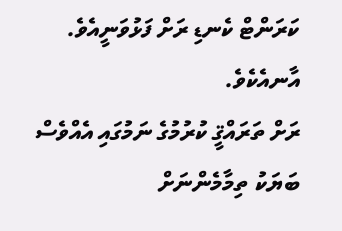ކަރަންޓް ކެނޑި ރަށް ފަޅުވަނީއެވެ. އާނއެކެވެ.
ރަށް ތަރައްޤީ ކުރުމުގެ ނަމުގައި އެއްވެސް ބަޔަކު ތިމާމެންނަށް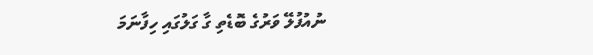ނުއުފުލޭ ވަރުގެ ބޮޑެތި ގާ ގަލުގައި ހިފާނަމަ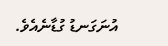އުނަގަނޑު ގުޑާނެއެވެ.